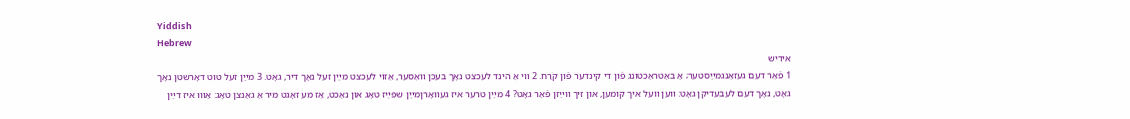Yiddish
Hebrew
אידיש
1 פֿאַר דעם געזאַנגמײַסטער; אַ באַטראַכטונג פֿון די קינדער פֿון קֹרַח. 2 װי אַ הינד לעכצט נאָך בעכן װאַסער, אַזױ לעכצט מײַן זעל נאָך דיר, גאָט. 3 מײַן זעל טוט דאָרשטן נאָך גאָט, נאָך דעם לעבעדיקן גאָט: װען װעל איך קומען, און זיך װײַזן פֿאַר גאָט? 4 מײַן טרער איז געװאָרןמײַן שפּײַז טאָג און נאַכט, אַז מע זאָגט מיר אַ גאַנצן טאָג: אַװוּ איז דײַן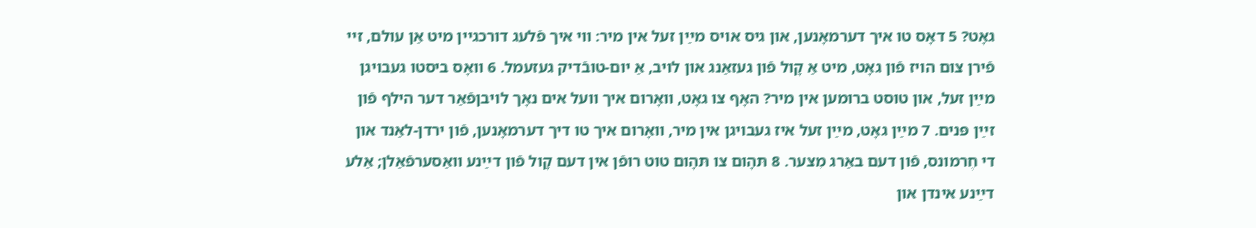גאָט? 5 דאָס טו איך דערמאָנען, און גיס אױס מײַן זעל אין מיר: װי איך פֿלעג דורכגײן מיט אַן עולם, זײ פֿירן צום הױז פֿון גאָט, מיט אַ קָול פֿון געזאַנג און לױב, אַ יום-טובֿדיק געזעמל. 6 װאָס ביסטו געבױגן מײַן זעל, און טוסט ברומען אין מיר? האָף צו גאָט, װאָרום איך װעל אים נאָך לױבןפֿאַר דער הילף פֿון זײַן פּנים. 7 מײַן גאָט, מײַן זעל איז געבױגן אין מיר, װאָרום איך טו דיך דערמאָנען, פֿון ירדן-לאַנד און די חֶרמונס, פֿון דעם באַרג מִצער. 8 תּהָום צו תּהָום טוט רופֿן אין דעם קָול פֿון דײַנע װאַסערפֿאַלן; אַלע דײַנע אינדן און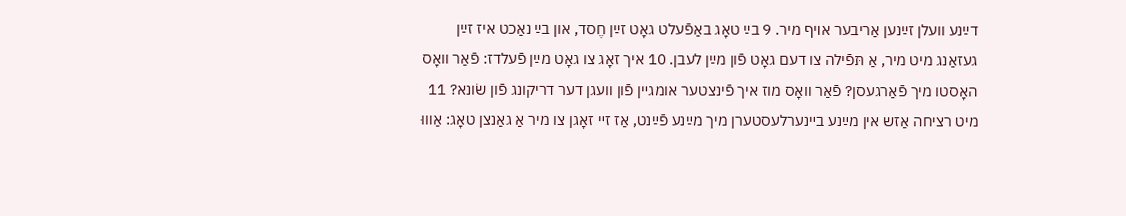דײַנע װעלן זײַנען אַריבער אױף מיר. 9 בײַ טאָג באַפֿעלט גאָט זײַן חֶסד, און בײַ נאַכט איז זײַן געזאַנג מיט מיר, אַ תּפֿילה צו דעם גאָט פֿון מײַן לעבן. 10 איך זאָג צו גאָט מײַן פֿעלדז: פֿאַר װאָס האָסטו מיך פֿאַרגעסן? פֿאַר װאָס מוז איך פֿינצטער אומגײן פֿון װעגן דער דריקונג פֿון שׂונא? 11 מיט רציחה אַזש אין מײַנע בײנערלעסטערן מיך מײַנע פֿײַנט, אַז זײ זאָגן צו מיר אַ גאַנצן טאָג: אַװוּ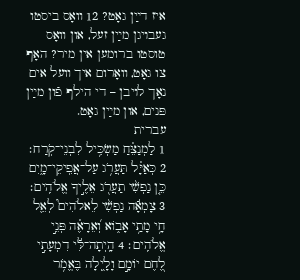איז דײַן גאָט? 12 װאָס ביסטו געבױגן מײַן זעל, און װאָס טוסטו ברומען אין מיר? האָף צו גאָט, װאָרום איך װעל אים נאָך לױבן – די הילף פֿון מײַן פּנים, און מײַן גאָט.
עברית
1 לַמְנַצֵּ֗חַ מַשְׂכִּ֥יל לִבְנֵי־קֹֽרַח׃ 2 כְּאַיָּ֗ל תַּעֲרֹ֥ג עַל־אֲפִֽיקֵי־מָ֑יִם כֵּ֤ן נַפְשִׁ֨י תַעֲרֹ֖ג אֵלֶ֣יךָ אֱלֹהִֽים׃ 3 צָמְאָ֬ה נַפְשִׁ֨י לֵאלֹהִים֮ לְאֵ֪ל חָ֥י מָתַ֥י אָב֑וֹא וְ֝אֵרָאֶ֗ה פְּנֵ֣י אֱלֹהִֽים׃ 4 הָֽיְתָה־לִּ֬י דִמְעָתִ֣י לֶ֭חֶם יוֹמָ֣ם וָלָ֑יְלָה בֶּאֱמֹ֥ר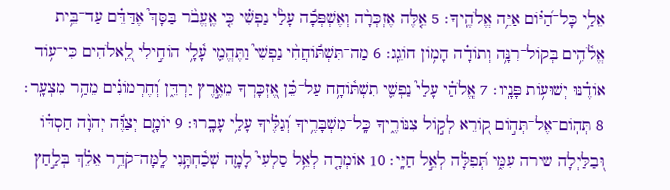אֵלַ֥י כָּל־הַ֝יּ֗וֹם אַיֵּ֥ה אֱלֹהֶֽיךָ׃ 5 אֵ֤לֶּה אֶזְכְּרָ֨ה וְאֶשְׁפְּכָ֬ה עָלַ֨י נַפְשִׁ֗י כִּ֤י אֶֽעֱבֹ֨ר בַּסָּךְ֮ אֶדַּדֵּ֗ם עַד־בֵּ֥ית אֱלֹ֫הִ֥ים בְּקוֹל־רִנָּ֥ה וְתוֹדָ֗ה הָמ֥וֹן חוֹגֵֽג׃ 6 מַה־תִּשְׁתּ֬וֹחֲחִ֨י נַפְשִׁי֮ וַתֶּהֱמִ֪י עָ֫לָ֥י הוֹחִ֣ילִי לֵֽ֭אלֹהִים כִּי־ע֥וֹד אוֹדֶ֗נּוּ יְשׁוּע֥וֹת פָּנָֽיו׃ 7 אֱ‍ֽלֹהַ֗י עָלַי֮ נַפְשִׁ֪י תִשְׁתּ֫וֹחָ֥ח עַל־כֵּ֗ן אֶ֭זְכָּרְךָ מֵאֶ֣רֶץ יַרְדֵּ֑ן וְ֝חֶרְמוֹנִ֗ים מֵהַ֥ר מִצְעָֽר׃ 8 תְּהֽוֹם־אֶל־תְּה֣וֹם ק֭וֹרֵא לְק֣וֹל צִנּוֹרֶ֑יךָ כָּֽל־מִשְׁבָּרֶ֥יךָ וְ֝גַלֶּ֗יךָ עָלַ֥י עָבָֽרוּ׃ 9 יוֹמָ֤ם יְצַוֶּ֬ה יְהוָ֨ה חַסְדּ֗וֹ וּ֭בַלַּיְלָה שירה עִמִּ֑י תְּ֝פִלָּ֗ה לְאֵ֣ל חַיָּֽי׃ 10 אוֹמְרָ֤ה לְאֵ֥ל סַלְעִי֮ לָמָ֪ה שְׁכַ֫חְתָּ֥נִי לָֽמָּה־קֹדֵ֥ר אֵלֵ֗ךְ בְּלַ֣חַץ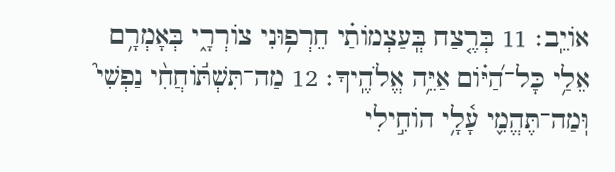אוֹיֵֽב׃ 11 בְּרֶ֤צַח בְּֽעַצְמוֹתַ֗י חֵרְפ֥וּנִי צוֹרְרָ֑י בְּאָמְרָ֥ם אֵלַ֥י כָּל־הַ֝יּ֗וֹם אַיֵּ֥ה אֱלֹהֶֽיךָ׃ 12 מַה־תִּשְׁתּ֬וֹחֲחִ֨י נַפְשִׁי֮ וּֽמַה־תֶּהֱמִ֪י עָ֫לָ֥י הוֹחִ֣ילִי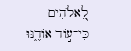לֽ͏ֵ֭אלֹהִים כִּי־ע֣וֹד אוֹדֶ֑נּוּ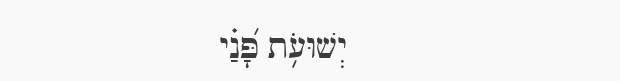יְשׁוּעֹ֥ת פָּ֝נַ֗י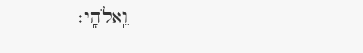וֵֽאלֹהָֽי׃